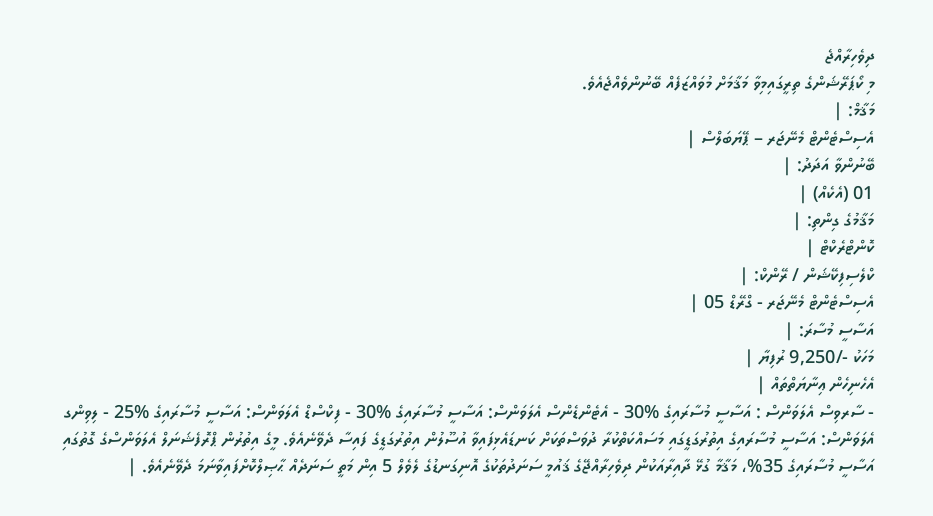ދިވެހިރާއްޖެ
މި ކޯޕަރޭޝަންގެ ތިރީގައިމިވާ މަޤާމަށް މުވައްޒަފެއް ބޭނުންވެއްޖެއެވެ.
މަޤާމް: |
އެސިސްޓެންޓް މެނޭޖަރ – ޕޭޔަބަލްސް |
ބޭނުންވާ އަދަދު: |
01 (އެކެއް) |
މަޤާމުގެ ގިންތި: |
ކޮންޓްރެކްޓް |
ކްލެސިފިކޭޝަން / ރޭންކް: |
އެސިސްޓެންޓް މެނޭޖަރ - ގްރޭޑް 05 |
އަސާސީ މުސާރަ: |
މަހަކު -/9,250 ރުފިޔާ |
އެހެނިހެން ޢިނާޔަތްތައް |
- ސާރވިސް އެލަވަންސް : އަސާސީ މުސާރައިގެ %30 - އެޓެންޑެންސް އެލަވަންސް: އަސާސީ މުސާރައިގެ %30 - ފިކްސްޑް އެލަވަންސް: އަސާސީ މުސާރައިގެ %25 - ލިވިންގ އެލަވަންސް: އަސާސީ މުސާރައިގެ އިތުރުގަޑީގައި މަސައްކަތްކުރާ ދުވަސްތަކަށް ކަނޑައެޅިފައިވާ އުސޫލުން އިތުރުގަޑީގެ ފައިސާ ދެވޭނެއެވެ. މީގެ އިތުރުން ޕްރޮފެޝަނަލް އެލަވަންސްގެ ގޮތުގައި އަސާސީ މުސާރައިގެ 35%، މަޤާމާ ގުޅޭ ދާއިރާއަކުން ދިވެހިރާއްޖޭގެ ޤައުމީ ސަނަދުތަކުގެ އޮނިގަނޑުގެ ލެވެލް 5 އިން މަތީ ސަނަދެއް ޙާޞިލްކޮށްފައިވާނަމަ ދެވޭނެއެވެ. |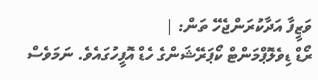ވަޒީފާ އަދާކުރަންޖެހޭ ތަން: |
ރޯޑް ޑިވެލޮޕްމަންޓް ކޯޕަރޭޝަންގެ ހެޑް އޮފީހުގައެވެ. ނަމަވެސް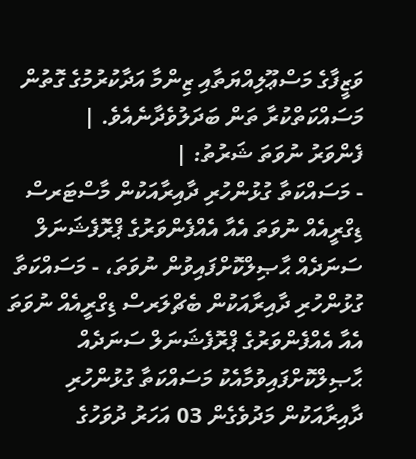ވަޒީފާގެ މަސްޢޫލިއްޔަތާއި ޒިންމާ އަދާކުރުމުގެ ގޮތުން މަސައްކަތްކުރާ ތަން ބަދަލުވެދާނެއެވެ. |
ފެންވަރު ނުވަތަ ޝަރުތު: |
- މަސައްކަތާ ގުޅުންހުރި ދާއިރާއަކުން މާސްޓަރސް ޑިގްރީއެއް ނުވަތަ އެއާ އެއްފެންވަރުގެ ޕްރޮފެޝަނަލް ސަނަދެއް ޙާޞިލްކޮށްފައިވުން ނުވަތަ، - މަސައްކަތާ ގުޅުންހުރި ދާއިރާއަކުން ބެޗްލަރސް ޑިގްރީއެއް ނުވަތަ އެއާ އެއްފެންވަރުގެ ޕްރޮފެޝަނަލް ސަނަދެއް ޙާޞިލްކޮށްފައިވުމާއެކު މަސައްކަތާ ގުޅުންހުރި ދާއިރާއަކުން މަދުވެގެން 03 އަހަރު ދުވަހުގެ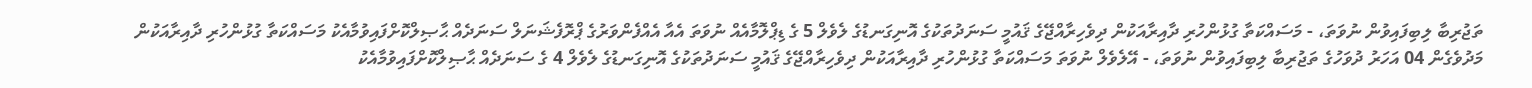ތަޖުރިބާ ލިބިފައިވުން ނުވަތަ، - މަސައްކަތާ ގުޅުންހުރި ދާއިރާއަކުން ދިވެހިރާއްޖޭގެ ޤައުމީ ސަނަދުތަކުގެ އޮނިގަނޑުގެ ލެވެލް 5 ގެ ޑިޕްލޮމާއެއް ނުވަތަ އެއާ އެއްފެންވަރުގެ ޕްރޮފެޝަނަލް ސަނަދެއް ޙާޞިލްކޮށްފައިވުމާއެކު މަސައްކަތާ ގުޅުންހުރި ދާއިރާއަކުން މަދުވެގެން 04 އަހަރު ދުވަހުގެ ތަޖުރިބާ ލިބިފައިވުން ނުވަތަ، - އޭލެވެލް ނުވަތަ މަސައްކަތާ ގުޅުންހުރި ދާއިރާއަކުން ދިވެހިރާއްޖޭގެ ޤައުމީ ސަނަދުތަކުގެ އޮނިގަނޑުގެ ލެވެލް 4 ގެ ސަނަދެއް ޙާޞިލްކޮށްފައިވުމާއެކު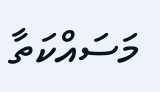މަސައްކަތާ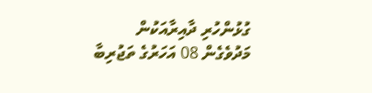ގުޅުންހުރި ދާއިރާއަކުން މަދުވެގެން 08 އަހަރުގެ ތަޖުރިބާ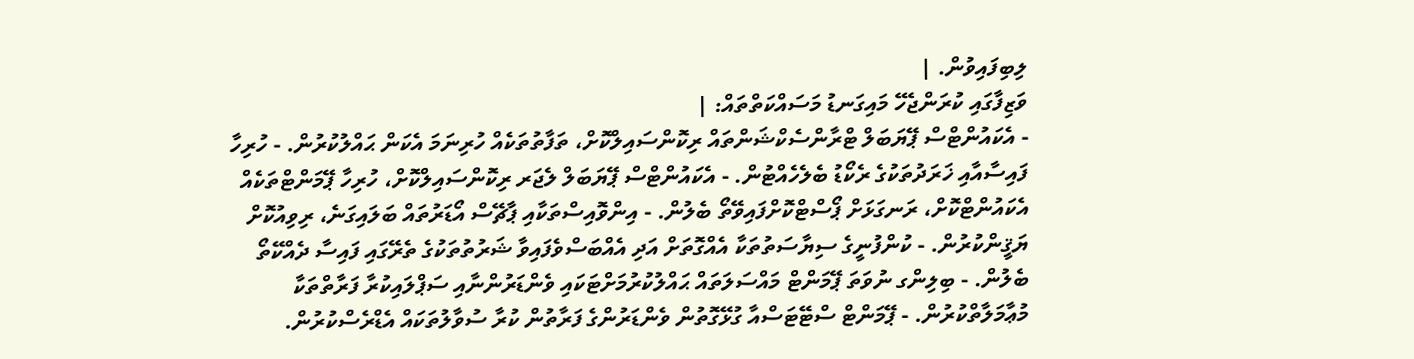ލިބިފައިވުން. |
ވަޒިފާގައި ކުރަންޖެހޭ މައިގަނޑު މަސައްކަތްތައް: |
- އެކައުންޓްސް ޕޭޔަބަލް ޓްރާންސެކްޝަންތައް ރިކޮންސައިލްކޮށް، ތަފާތުތަކެއް ހުރިނަމަ އެކަން ޙައްލުކުރުން. - ހުރިހާ ފައިސާއާއި ޚަރަދުތަކުގެ ރެކޯޑު ބެލެހެއްޓުން. - އެކައުންޓްސް ޕޭޔަބަލް ލެޖަރ ރިކޮންސައިލްކޮށް، ހުރިހާ ޕޭމަންޓްތަކެއް އެކައުންޓްކޮށް، ރަނގަޅަށް ޕޯސްޓްކޮށްފައިވޭތޯ ބެލުން. - އިންވޮއިސްތަކާއި ޕާޗޭސް އޯޑަރުތައް ބަލައިގަނެ، ރިވިއުކޮށް ޔަޤީންކުރުން. - ކުންފުނީގެ ސިޔާސަތުތަކާ އެއްގޮތަށް އަދި އެއްބަސްވެފައިވާ ޝަރުތުތަކުގެ ތެރޭގައި ފައިސާ ދެއްކޭތޯ ބެލުން. - ބިލިންގ ނުވަތަ ޕޭމަންޓް މައްސަލަތައް ޙައްލުކުރުމަށްޓަކައި ވެންޑަރުންނާއި ސަޕްލައިކުރާ ފަރާތްތަކާ މުޢާމަލާތްކުރުން. - ޕޭމަންޓް ސްޓޭޓަސްއާ ގުޅޭގޮތުން ވެންޑަރުންގެ ފަރާތުން ކުރާ ސުވާލުތަކައް އެޑްރެސްކުރުން.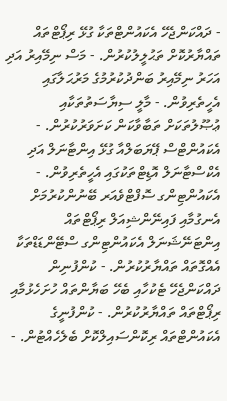- ދައްކަންޖެހޭ އެކައުންޓްތަކާ ގުޅޭ ރިޕޯޓްތައް ތައްޔާރުކޮށް ތަޙުލީލުކުރުން. - މަސް ނިމޭއިރު އަދި އަހަރު ނިމޭއިރު ބަންދުކުރުމުގެ މަރުޙަލާގައި އެހީތެރިވުން. - މާލީ ސިޔާސަތުތަކާއި ޢުޞޫލުތަކަށް ތަބާވާކަން ކަށަވަރުކުރުން. - އެކައުންޓްސް ޕޭޔަބަލްއާ ގުޅޭ އިންޓާނަލް އަދި އެކްސްޓާނަލް އޮޑިޓްތަކުގައި އެހީތެރިވުން. - އެކައުންޓިންގ ސޮފްޓްވެއަރ ބޭނުންކުރުމަށް އެނގުމާއި ފައިނޭންޝިއަލް ރިޕޯޓްތައް އިންޓަނޭޝަނަލް އެކައުންޓިންގ ސްޓޭންޑަޑްތަކާ އެއްގޮތައް ތައްޔާރުކުރުން. - ކުންފުނިން ދައްކަންޖެހޭ ޓެކުހާއި ބެހޭ ބަޔާންތައް ހުށަހެޅުމާއި ރިޕޯޓްތައް ތައްޔާރުކުރުން. - ކުންފުނީގެ އެކައުންޓްތައް ރިކޮންސައިލްކޮށް ބެލެހެއްޓުން. -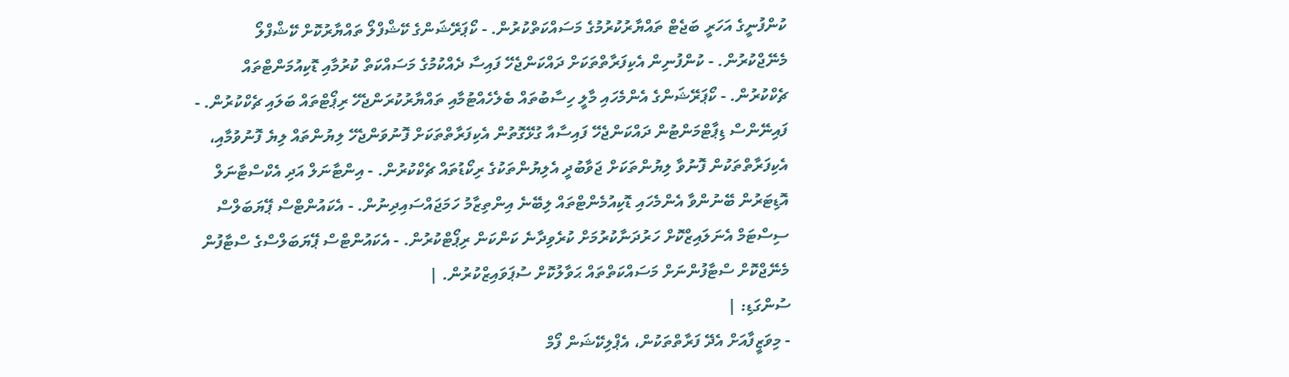ކުންފުނީގެ އަހަރީ ބަޖެޓް ތައްޔާރުކުރުމުގެ މަސައްކަތްކުރުން. - ކޯޕަރޭޝަންގެ ކޭޝްފްލޯ ތައްޔާރުކޮށް ކޭޝްފްލޯ މެނޭޖްކުރުން. - ކުންފުނިން އެކިފަރާތްތަކަށް ދައްކަންޖެހޭ ފައިސާ ދެއްކުމުގެ މަސައްކަތް ކުރުމާއި ޑޮކިއުމަންޓްތައް ޗެކްކުރުން. - ކޯޕަރޭޝަންގެ އެންމެހައި މާލީ ހިސާބުތައް ބެލެހެއްޓުމާއި ތައްޔާރުކުރަންޖެހޭ ރިޕޯޓްތައް ބަލައި ޗެކްކުރުން. - ފައިނޭންސް ޑިޕާޓްމަންޓުން ދައްކަންޖެހޭ ފައިސާއާ ގުޅޭގޮތުން އެކިފަރާތްތަކަށް ފޮނުވަންޖެހޭ ލިޔުންތައް ލިޔެ ފޮނުވުމާއި، އެކިފަރާތްތަކުން ފޮނުވާ ލިޔުންތަކަށް ޖަވާބުދީ އެލިޔުންތަކުގެ ރިކޯޑުތައް ޗެކްކުރުން. - އިންޓާނަލް އަދި އެކްސްޓާނަލް އޮޑިޓަރުން ބޭނުންވާ އެންމެހައި ޑޮކިއުމެންޓްތައް ލިބޭނެ އިންތިޒާމު ހަމަޖައްސައިދިނުން. - އެކައުންޓްސް ޕޭޔަބަލްސް ސިސްޓަމް އެނަލައިޒްކޮށް ހަރުދަނާކުރުމަށް ކުރެވިދާނެ ކަންކަން ރިޕޯޓްކުރުން. - އެކައުންޓްސް ޕޭޔަބަލްސްގެ ސްޓާފުން މެނޭޖްކޮށް ސްޓާފުންނަށް މަސައްކަތްތައް ޙަވާލުކޮށް ސުޕަވައިޒްކުރުން. |
ސުންގަޑި: |
- މިވަޒީފާއަށް އެދޭ ފަރާތްތަކުން، އެޕްލިކޭޝަން ފޯމް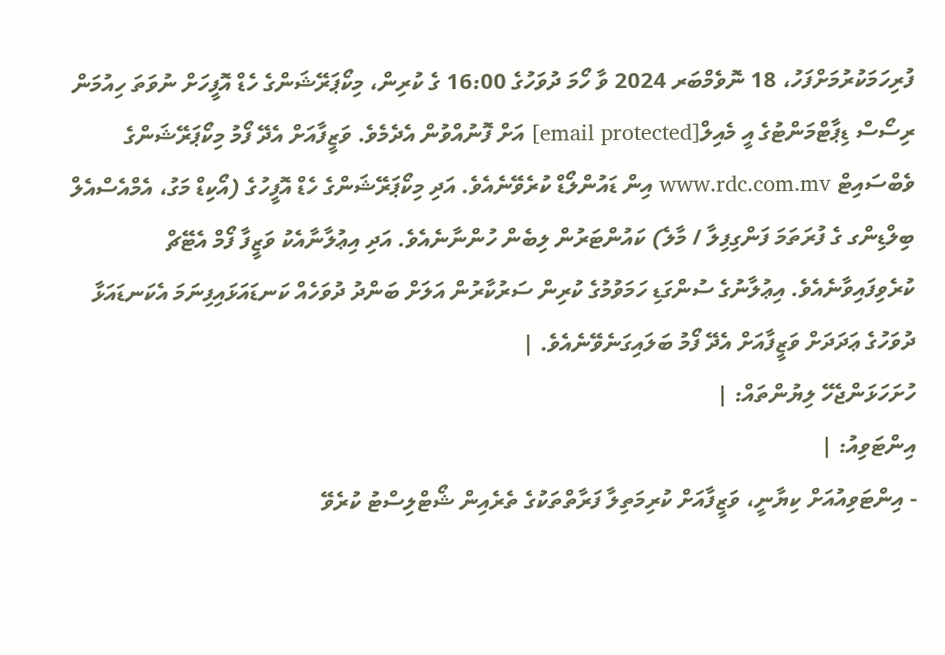ފުރިހަމަކުރުމަށްފަހު، 18 ނޮވެމްބަރ 2024 ވާ ހޯމަ ދުވަހުގެ 16:00 ގެ ކުރިން، މިކޯޕަރޭޝަންގެ ހެޑް އޮފީހަށް ނުވަތަ ހިއުމަން ރިސޯސް ޑިޕާޓްމަންޓުގެ އީ މެއިލް[email protected] އަށް ފޮނުއްވުން އެދެމެވެ. ވަޒީފާއަށް އެދޭ ފޯމު މިކޯޕަރޭޝަންގެ ވެބްސައިޓް www.rdc.com.mv އިން ޑައުންލޯޑް ކުރެވޭނެއެވެ. އަދި މިކޯޕަރޭޝަންގެ ހެޑް އޮފީހުގެ (އޯކިޑް މަގު، އެމްއެސްއެލް ބިލްޑިންގ ގެ ފުރަތަމަ ފަންގިފިލާ / މާލެ) ކައުންޓަރުން ލިބެން ހުންނާނެއެވެ. އަދި އިޢުލާނާއެކު ވަޒީފާ ފޯމް އެޓޭޗް ކުރެވިފައިވާނެއެވެ. އިޢުލާނުގެ ސުންގަޑި ހަމަވުމުގެ ކުރިން ސަރުކާރުން އަލަށް ބަންދު ދުވަހެއް ކަނޑައަޅައިފިނަމަ އެކަނޑައަޅާ ދުވަހުގެ ޢަދަދަށް ވަޒީފާއަށް އެދޭ ފޯމު ބަލައިގަނެވޭނެއެވެ. |
ހުށަހަޅަންޖެހޭ ލިޔުންތައް: |
އިންޓަވިއު: |
- އިންޓަވިއުއަށް ކިޔާނީ، ވަޒީފާއަށް ކުރިމަތިލާ ފަރާތްތަކުގެ ތެރެއިން ޝޯޓްލިސްޓު ކުރެވޭ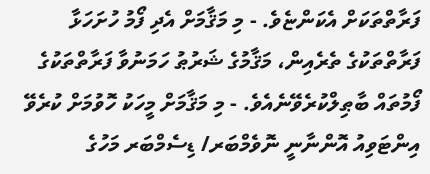ފަރާތްތަކަށް އެކަންޏެވެ. - މި މަޤާމަށް އެދި ފޯމު ހުށަހަޅާ ފަރާތްތަކުގެ ތެރެއިން، މަޤާމުގެ ޝަރުޠު ހަމަނުވާ ފަރާތްތަކުގެ ފޯމުތައް ބާޠިލްކުރެވޭނެއެވެ. - މި މަޤާމަށް މީހަކު ހޮވުމަށް ކުރެވޭ އިންޓަވިއު އޮންނާނީ ނޮވެމްބަރ/ ޑިސެމްބަރ މަހުގެ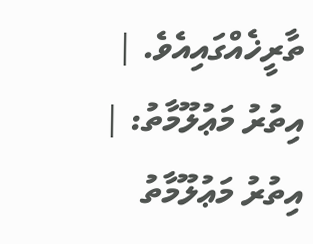ތާރީޚެއްގައިއެވެ. |
އިތުރު މަޢުލޫމާތު: |
އިތުރު މަޢުލޫމާތު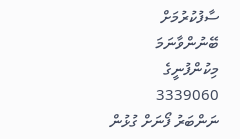ސާފުކުރުމަށް ބޭނުންވާނަމަ މިކުންފުނީގެ 3339060 ނަންބަރު ފޯނަށް ގުޅުން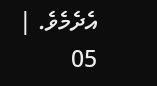އެދެމެވެ. |
05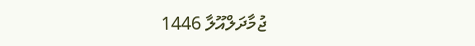ޖުމާދަލްއޫލާ 1446